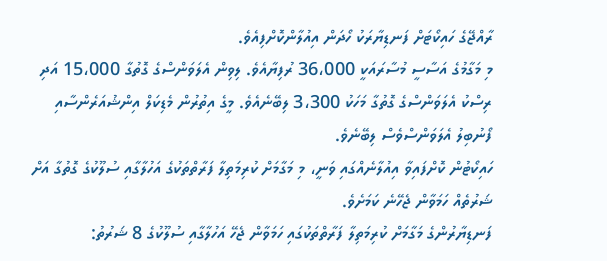ރާއްޖޭގެ ހައިކޯޓަށް ފަނޑިޔާރަކު ހޯދަން އިއުލާންކޮށްފިއެވެ.
މި މަގާމުގެ އަސާސީ މުސާރައަކީ 36،000 ރުފިޔާއެވެ. ލިވިން އެލަވަންސްގެ ގޮތުގާ 15،000 އަދި ރިސްކު އެލަވަންސްގެ ގޮތުގާ މަހަކު 3،300 ލިބޭނެއެވެ. މީގެ އިތުރުން މެޑިކަލް އިންޝުއަރެންސާއި ފޯނުބިލު އެލަވަންސްވެސް ލިބޭނެވެ.
ހައިކޯޓުން ކޮށްފައިވާ އިއުލާނެއްގައި ވަނީ، މި މަގާމަށް ކުރިމަތިލާ ފަރާތްތަކުގެ އަހުލާގާއި ސުލޫކުގެ ގޮތުގާ އަށް ޝަރުތެއް ހަމަވާން ޖެހޭނެ ކަމަށެވެ.
ފަނޑިޔާރުންގެ މަގާމަށް ކުރިމަތިލާ ފަރާތްތަކުގައި ހަމަވާން ޖެހޭ އަހުލާގާއި ސުލޫކުގެ 8 ޝަރުތު: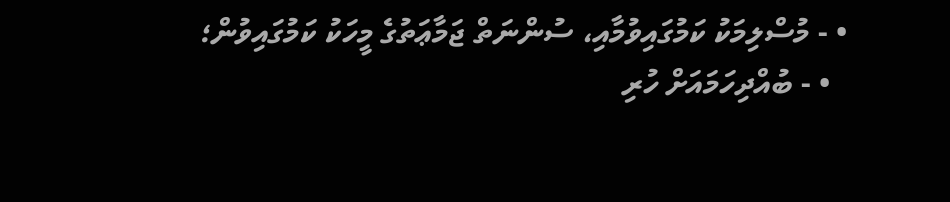• - މުސްލިމަކު ކަމުގައިވުމާއި، ސުންނަތް ޖަމާޢަތުގެ މީހަކު ކަމުގައިވުން؛
  • - ބުއްދިހަމައަށް ހުރި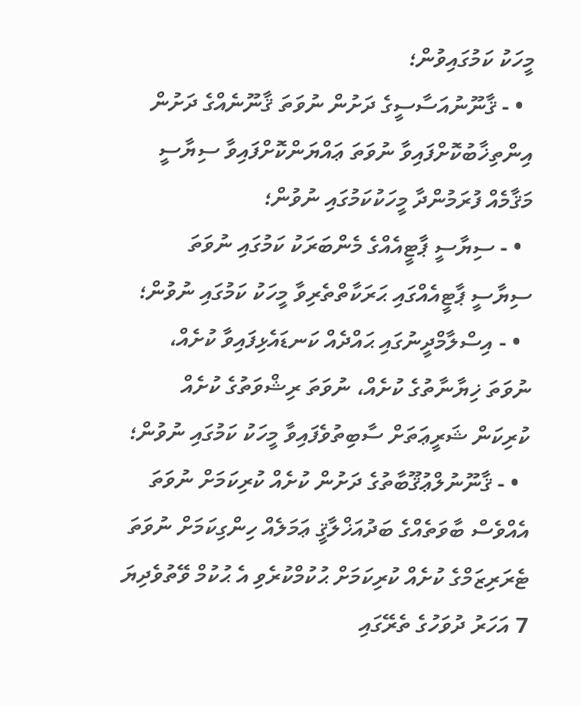މީހަކު ކަމުގައިވުން؛
  • - ޤާނޫނުއަސާސީގެ ދަށުން ނުވަތަ ޤާނޫނެއްގެ ދަށުން އިންތިޚާބުކޮށްފައިވާ ނުވަތަ ޢައްޔަންކޮށްފައިވާ ސިޔާސީ މަޤާމެއް ފުރަމުންދާ މީހަކުކަމުގައި ނުވުން؛
  • - ސިޔާސީ ޕާޓީއެއްގެ މެންބަރަކު ކަމުގައި ނުވަތަ ސިޔާސީ ޕާޓީއެއްގައި ޙަރަކާތްތެރިވާ މީހަކު ކަމުގައި ނުވުން؛
  • - އިސްލާމްދީނުގައި ޙައްދެއް ކަނޑައެޅިފައިވާ ކުށެއް، ނުވަތަ ޚިޔާނާތުގެ ކުށެއް، ނުވަތަ ރިޝްވަތުގެ ކުށެއް ކުރިކަން ޝަރީޢަތަށް ސާބިތުވެފައިވާ މީހަކު ކަމުގައި ނުވުން؛
  • - ޤާނޫނުލްޢުޤޫބާތުގެ ދަށުން ކުށެއް ކުރިކަމަށް ނުވަތަ އެއްވެސް ބާވަތެއްގެ ބަދުއަޚްލާޤީ ޢަމަލެއް ހިންގިކަމަށް ނުވަތަ ޓެރަރިޒަމްގެ ކުށެއް ކުރިކަމަށް ޙުކުމްކުރެވި އެ ޙުކުމް ވޭތުވެދިޔަ 7 އަހަރު ދުވަހުގެ ތެރޭގައި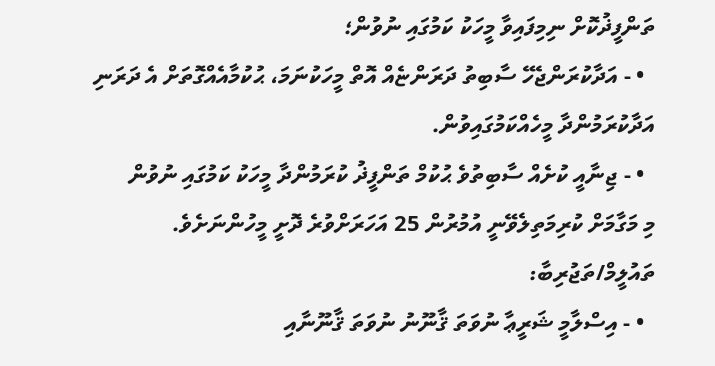ތަންފީޛުކޮށް ނިމިފައިވާ މީހަކު ކަމުގައި ނުވުން؛
  • - އަދާކުރަންޖެހޭ ސާބިތު ދަރަންޏެއް އޮތް މީހަކުނަމަ، ޙުކުމާއެއްގޮތަށް އެ ދަރަނި އަދާކުރަމުންދާ މީހެއްކަމުގައިވުން.
  • - ޖިނާއީ ކުށެއް ސާބިތުވެ ޙުކުމް ތަންފީޛު ކުރަމުންދާ މީހަކު ކަމުގައި ނުވުން
މި މަގާމަށް ކުރިމަތިލެވޭނީ އުމުރުން 25 އަހަރަށްވުރެ ދޮށީ މީހުންނަށެވެ.
ތައުލީމް/ތަޖުރިބާ:
  • - އިސްލާމީ ޝަރީޢާ ނުވަތަ ޤާނޫނު ނުވަތަ ޤާނޫނާއި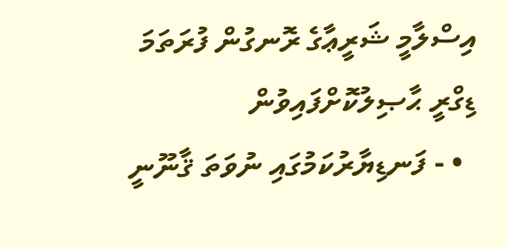އިސްލާމީ ޝަރީޢާގެ ރޮނގުން ފުރަތަމަ ޑިގްރީ ޙާޞިލުކޮށްފައިވުން
  • - ފަނޑިޔާރުކަމުގައި ނުވަތަ ޤާނޫނީ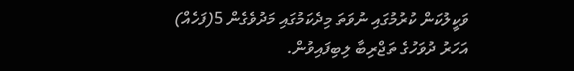ވަކީލުކަން ކުރުމުގައި ނުވަތަ މިދެކަމުގައި މަދުވެގެން 5(ފަހެއް) އަހަރު ދުވަހުގެ ތަޖްރިބާ ލިބިފައިވުން.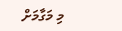މި މަގާމަށް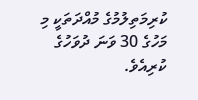ކުރިމަތިލުމުގެ މުއްދަތަކީ މި މަހުގެ 30 ވަނަ ދުވަހުގެ ކުރިއެވެ.